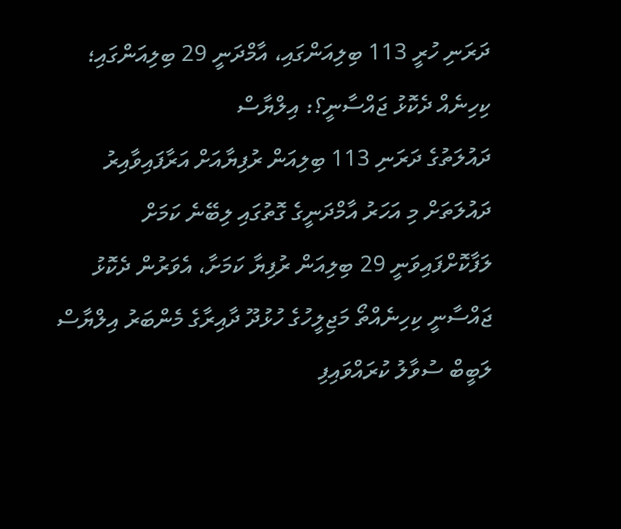ދަރަނި ހުރީ 113 ބިލިއަންގައި، އާމްދަނީ 29 ބިލިއަންގައި؛ ކިހިނެއް ދެކޮޅު ޖައްސާނީ؟: އިލްޔާސް
ދައުލަތުގެ ދަރަނި 113 ބިލިއަން ރުފިޔާއަށް އަރާފައިވާއިރު ދައުލަތަށް މި އަހަރު އާމްދަނީގެ ގޮތުގައި ލިބޭނެ ކަމަށް ލަފާކޮށްފައިވަނީ 29 ބިލިއަން ރުފިޔާ ކަމަށާ، އެވަރުން ދެކޮޅު ޖައްސާނީ ކިހިނެއްތޯ މަޖިލީހުގެ ހުޅުދޫ ދާއިރާގެ މެންބަރު އިލްޔާސް ލަބީބް ސުވާލު ކުރައްވައިފި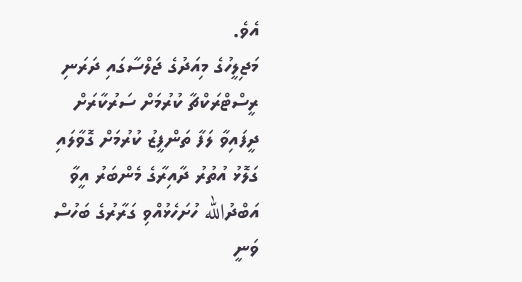އެވެ.
މަޖިލީހުގެ މިއަދުގެ ޖަލްސާގައި ދަރަނި ރީސްޓްރަކްޗާ ކުރުމަށް ސަރުކާރަށް ދީފައިވާ ލަފާ ތަންފީޒު ކުރުމަށް ގޮވާލައި ގަލޮޅު އުތުރު ދާއިރާގެ މެންބަރު އީވާ އަބްދުالله ހުށަހެޅުއްވި ގަރާރުގެ ބަހުސް ވަނީ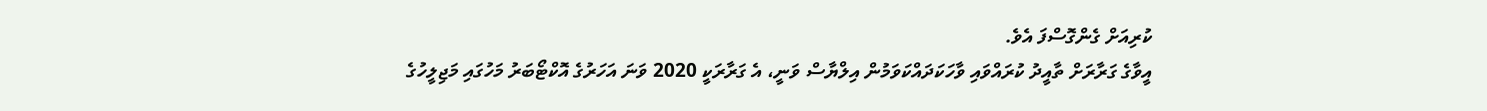ކުރިއަށް ގެންގޮސްފަ އެވެ.
އީވާގެ ގަރާރަށް ތާއީދު ކުރައްވައި ވާހަކަދައްކަވަމުން އިލްޔާސް ވަނީ، އެ ގަރާރަކީ 2020 ވަނަ އަހަރުގެ އޮކްޓޯބަރު މަހުގައި މަޖިލީހުގެ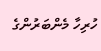ހުރިހާ މެންބަރުންގެ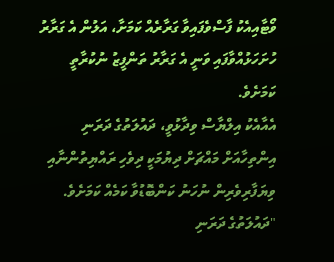ވޯޓާއިއެކު ފާސްވެފައިވާ ގަރާރެއް ކަމަށާ، އަލުން އެ ގަރާރު ހުށަހަޅުއްވާފައި ވަނީ އެ ގަރާރު ތަންފީޒު ނުކުރާތީ ކަމަށެވެ.
އެއާއެކު އިލްޔާސް ވިދާޅުވީ، ދައުލަތުގެ ދަރަނި އިންތިހާއަށް މައްޗަށް ދިޔުމަކީ ދިވެހި ރައްޔިތުންނާއި ވިޔަފާރިވެރިން ނުހަނު ކަންބޮޑުވާ ކަމެއް ކަމަށެވެ.
"ދައުލަތުގެ ދަރަނި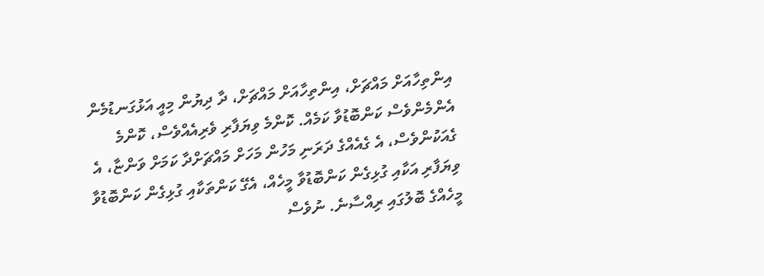އިންތިހާއަށް މައްޗަށް، އިންތިހާއަށް މައްޗަށް، ދާ ދިޔުން މިއީ އަޅުގަނޑުމެން އެންމެންވެސް ކަންބޮޑުވާ ކަމެއް. ކޮންމެ ވިޔަފާރި ވެރިއެއްވެސް، ކޮންމެ ގެއަކުންވެސް، އެ ގެއެއްގެ ދަރަނި މަހުން މަހަށް މައްޗަށްދާ ކަމަށް ވަންޏާ، އެ ވިޔަފާރި އަކާއި ގުޅިގެން ކަންބޮޑުވާ މީހެއް، އެގޭ ކަންތަކާއި ގުޅިގެން ކަންބޮޑުވާ މީހެއްގެ ބޮލުގައި ރިއްސާނެ. ނުވެސް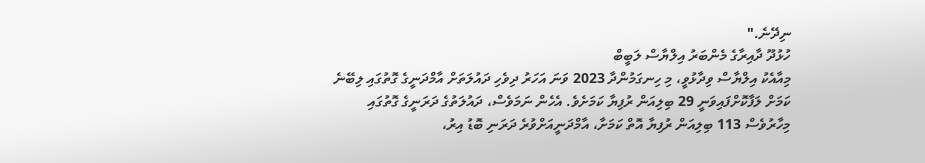ނިދޭނެ."
ހުޅުދޫ ދާއިރާގެ މެންބަރު އިލްޔާސް ލަބީބް
މިއާއެކު އިލްޔާސް ވިދާޅުވީ، މި ހިނގަމުންދާ 2023 ވަނަ އަހަރު ދިވެހި ދައުލަތަށް އާމްދަނީގެ ގޮތުގައި ލިބޭނެ ކަމަށް ލަފާކޮށްފައިވަނީ 29 ބިލިއަން ރުފިޔާ ކަމަށެވެ. އެހެން ނަމަވެސް، ދައުލަތުގެ ދަރަނީގެ ގޮތުގައި މިހާރުވެސް 113 ބިލިއަން ރުފިޔާ އޮތް ކަމަށާ، އާމްދަނީއަށްވުރެ ދަރަނި ބޮޑު އިރު،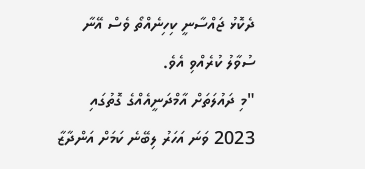ދެކޮޅު ޖައްސާނީ ކިހިނެއްތޯ ވެސް އޭނާ ސުވާލު ކުރެއްވި އެވެ.
"މި ދައުލަތަށް އާމްދަނީއެއްގެ ގޮތުގައި 2023 ވަނަ އަހަރު ލިބޭނެ ކަމަށް އަންދާޒާ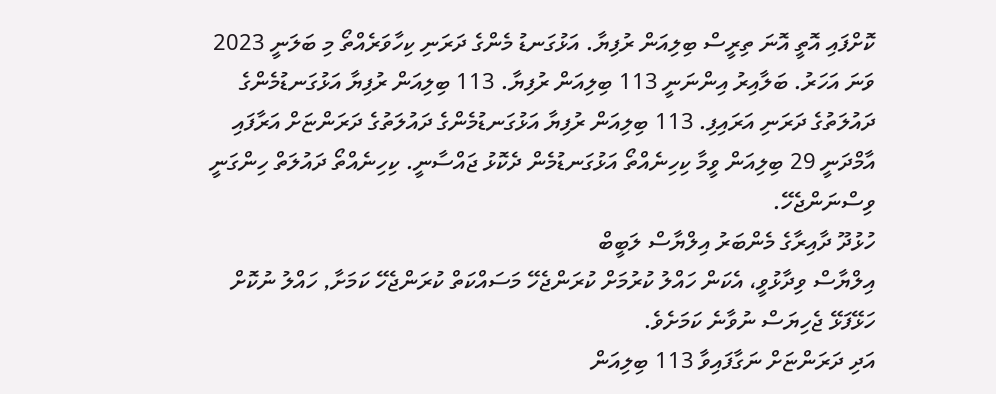ކޮށްފައި އޮތީ އޮނަ ތިރީސް ބިލިއަން ރުފިޔާ. އަޅުގަނޑު މެންގެ ދަރަނި ކިހާވަރެއްތޯ މި ބަލަނީ 2023 ވަނަ އަހަރު. ބަލާއިރު އިންނަނީ 113 ބިލިއަން ރުފިޔާ. 113 ބިލިއަން ރުފިޔާ އަޅުގަނޑުމެންގެ ދައުލަތުގެ ދަރަނި އަރައިފި. 113 ބިލިއަން ރުފިޔާ އަޅުގަނޑުމެންގެ ދައުލަތުގެ ދަރަންޏަށް އަރާފައި އާމްދަނީ 29 ބިލިއަން ވީމާ ކިހިނެއްތޯ އަޅުގަނޑުމެން ދެކޮޅު ޖައްސާނީ. ކިހިނެއްތޯ ދައުލަތް ހިންގަނީ ވިސްނަންޖެހޭ.
ހުޅުދޫ ދާއިރާގެ މެންބަރު އިލްޔާސް ލަބީބް
އިލްޔާސް ވިދާޅުވީ، އެކަން ހައްލު ކުރުމަށް ކުރަންޖެހޭ މަސައްކަތް ކުރަންޖެހޭ ކަމަށާ, ހައްލު ނުކޮށް ހަޅޭފަޅޭ ޖެހިޔަސް ނުވާނެ ކަމަށެވެ.
އަދި ދަރަންޏަށް ނަގާފައިވާ 113 ބިލިއަން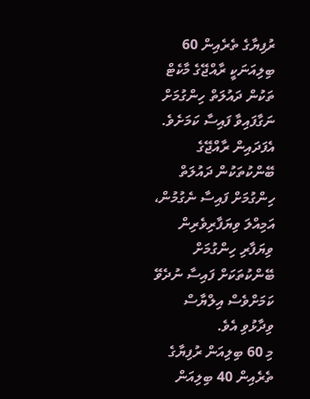ރުފިޔާގެ ތެރެއިން 60 ބިލިއަނަކީ ރާއްޖޭގެ މާކެޓް ތަކުން ދައުލަތް ހިންގުމަށް ނަގާފައިވާ ފައިސާ ކަމަށެވެ. އެފަދައިން ރާއްޖޭގެ ބޭންކުތަކުން ދައުލަތް ހިންގުމަށް ފައިސާ ނެގުމުން، އަމިއްލަ ވިޔަފާރިވެރިން ވިޔަފާރި ހިންގުމަށް ބޭންކުތަކަށް ފައިސާ ނުދެވޭ ކަމަށްވެސް އިލްޔާސް ވިދާޅުވި އެވެ.
މި 60 ބިލިއަން ރުފިޔާގެ ތެރެއިން 40 ބިލިއަން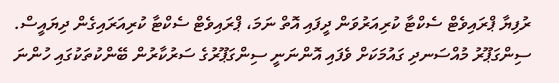ރުފިޔާ ޕްރައިވެޓް ސެކްޓާ ކުރިއަރުވަން ދީފައި އޮތް ނަމަ، ޕްރައިވެޓް ސެކްޓާ ކުރިއަރައިގެން ދިޔައީސް. ސިންގަޕޫރު މުއްސަނދި ގައުމަކަށް ވެފައި އޮންނަނީ ސިންގަޕޫރުގެ ސަރުކާރުން ބޭންކުތަކުގައި ހުންނަ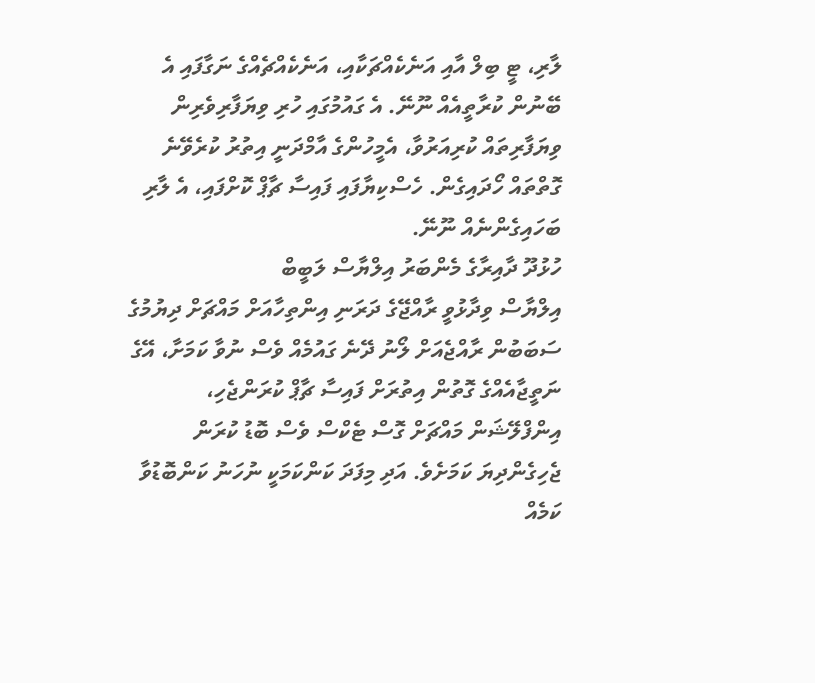ލާރި، ޓީ ބިލް އާއި އަނެކެއްޗަކާއި، އަނެކެއްޗެއްގެ ނަގާފައި އެ ބޭނުން ކުރާތީއެއް ނޫނޭ. އެ ގައުމުގައި ހުރި ވިޔަފާރިވެރިން ވިޔަފާރިތައް ކުރިއަރުވާ، އެމީހުންގެ އާމްދަނީ އިތުރު ކުރެވޭނެ ގޮތްތައް ހޯދައިގެން. ހެސްކިޔާފައި ފައިސާ ޗާޕް ކޮށްފައި، އެ ލާރި ބަހައިގެންނެއް ނޫނޭ.
ހުޅުދޫ ދާއިރާގެ މެންބަރު އިލްޔާސް ލަބީބް
އިލްޔާސް ވިދާޅުވީ ރާއްޖޭގެ ދަރަނި އިންތިހާއަށް މައްޗަށް ދިޔުމުގެ ސަބަބުން ރާއްޖެއަށް ލޯނު ދޭނެ ގައުމެއް ވެސް ނުވާ ކަމަށާ، އޭގެ ނަތީޖާއެއްގެ ގޮތުން އިތުރަށް ފައިސާ ޗާޕް ކުރަންޖެހި، އިންފްލޭޝަން މައްޗަށް ގޮސް ޓެކްސް ވެސް ބޮޑު ކުރަން ޖެހިގެންދިޔަ ކަމަށެވެ. އަދި މިފަދަ ކަންކަމަކީ ނުހަނު ކަންބޮޑުވާ ކަމެއް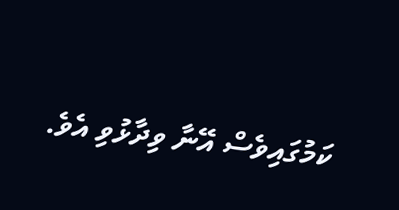ކަމުގައިވެސް އޭނާ ވިދާޅުވި އެވެ.